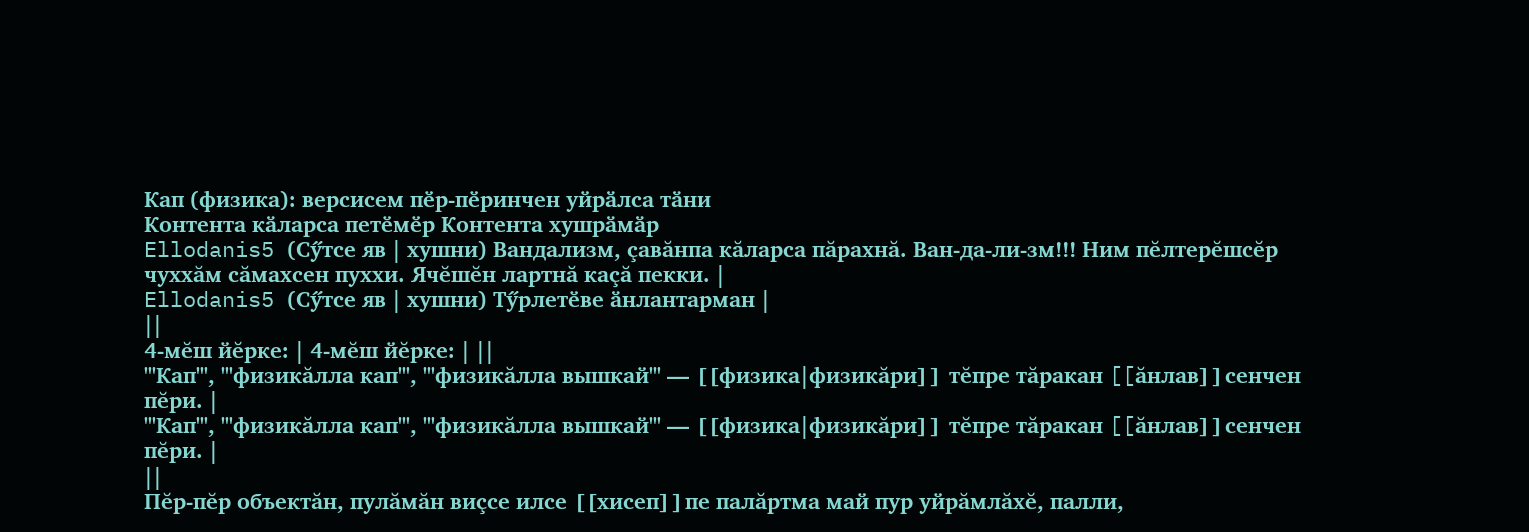Кап (физика): версисем пӗр-пӗринчен уйрӑлса тӑни
Контента кӑларса петӗмӗр Контента хушрӑмӑр
Ellodanis5 (Сӳтсе яв | хушни) Вандализм, çавăнпа кăларса пăрахнă. Ван-да-ли-зм!!! Ним пĕлтерĕшсĕр чуххăм сăмахсен пуххи. Ячĕшĕн лартнă каçă пекки. |
Ellodanis5 (Сӳтсе яв | хушни) Тӳрлетӗве ӑнлантарман |
||
4-мĕш йĕрке: | 4-мĕш йĕрке: | ||
'''Кап''', '''физикăлла кап''', '''физикăлла вышкай''' — [[физика|физикăри]] тĕпре тăракан [[ăнлав]]сенчен пĕри. |
'''Кап''', '''физикăлла кап''', '''физикăлла вышкай''' — [[физика|физикăри]] тĕпре тăракан [[ăнлав]]сенчен пĕри. |
||
Пĕр-пĕр объектăн, пулăмăн виçсе илсе [[хисеп]]пе палăртма май пур уйрăмлăхĕ, палли,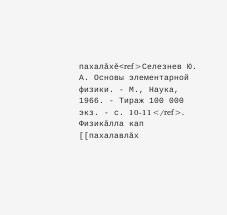пахалăхĕ<ref>Селезнев Ю. А. Основы элементарной физики. - М., Наука, 1966. - Тираж 100 000 экз. - с. 10-11</ref>. Физикăлла кап [[пахалавлăх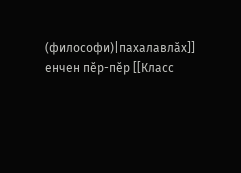(философи)|пахалавлăх]] енчен пĕр-пĕр [[Класс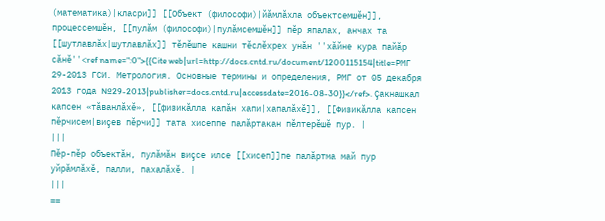(математика)|класри]] [[Объект (философи)|йăмлăхла объектсемшĕн]], процессемшĕн, [[пулăм (философи)|пулăмсемшĕн]] пĕр япалах, анчах та [[шутлавлăх|шутлавлăх]] тĕлĕшпе кашни тĕслĕхрех унăн ''хăйне кура пайăр сăнĕ''<ref name=":0">{{Cite web|url=http://docs.cntd.ru/document/1200115154|title=РМГ 29-2013 ГСИ. Метрология. Основные термины и определения, РМГ от 05 декабря 2013 года №29-2013|publisher=docs.cntd.ru|accessdate=2016-08-30}}</ref>. Çакнашкал капсен «тăванлăхĕ», [[физикăлла капăн хапи|хапалăхĕ]], [[Физикăлла капсен пĕрчисем|виçев пĕрчи]] тата хисеппе палăртакан пĕлтерĕшĕ пур. |
|||
Пĕр-пĕр объектăн, пулăмăн виçсе илсе [[хисеп]]пе палăртма май пур уйрăмлăхĕ, палли, пахалăхĕ. |
|||
==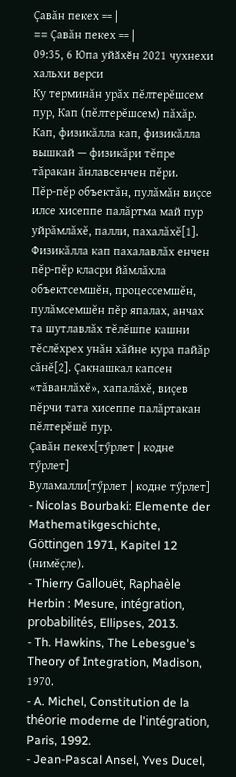Çавăн пекех == |
== Çавăн пекех == |
09:35, 6 Юпа уйӑхӗн 2021 чухнехи хальхи верси
Ку терминăн урăх пĕлтерĕшсем пур, Кап (пĕлтерĕшсем) пăхăр.
Кап, физикăлла кап, физикăлла вышкай — физикăри тĕпре тăракан ăнлавсенчен пĕри.
Пĕр-пĕр объектăн, пулăмăн виçсе илсе хисеппе палăртма май пур уйрăмлăхĕ, палли, пахалăхĕ[1]. Физикăлла кап пахалавлăх енчен пĕр-пĕр класри йăмлăхла объектсемшĕн, процессемшĕн, пулăмсемшĕн пĕр япалах, анчах та шутлавлăх тĕлĕшпе кашни тĕслĕхрех унăн хăйне кура пайăр сăнĕ[2]. Çакнашкал капсен «тăванлăхĕ», хапалăхĕ, виçев пĕрчи тата хисеппе палăртакан пĕлтерĕшĕ пур.
Çавăн пекех[тӳрлет | кодне тӳрлет]
Вуламалли[тӳрлет | кодне тӳрлет]
- Nicolas Bourbaki: Elemente der Mathematikgeschichte, Göttingen 1971, Kapitel 12 (нимĕçле).
- Thierry Gallouët, Raphaèle Herbin : Mesure, intégration, probabilités, Ellipses, 2013.
- Th. Hawkins, The Lebesgue's Theory of Integration, Madison, 1970.
- A. Michel, Constitution de la théorie moderne de l'intégration, Paris, 1992.
- Jean-Pascal Ansel, Yves Ducel,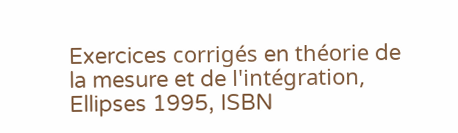Exercices corrigés en théorie de la mesure et de l'intégration, Ellipses 1995, ISBN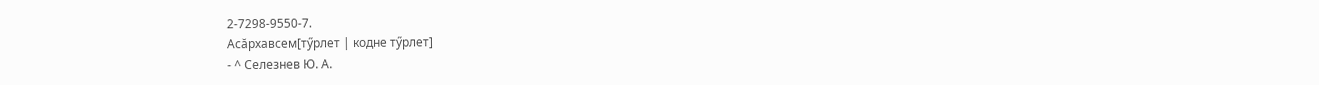2-7298-9550-7.
Асăрхавсем[тӳрлет | кодне тӳрлет]
- ^ Селезнев Ю. А.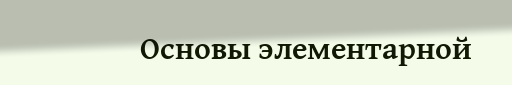Основы элементарной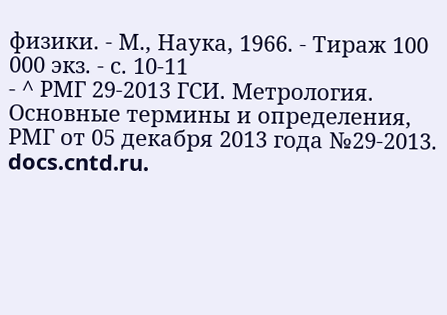физики. - М., Наука, 1966. - Тираж 100 000 экз. - с. 10-11
- ^ РМГ 29-2013 ГСИ. Метрология. Основные термины и определения, РМГ от 05 декабря 2013 года №29-2013. docs.cntd.ru.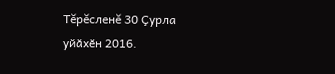Тĕрĕсленĕ 30 Ҫурла уйӑхӗн 2016.